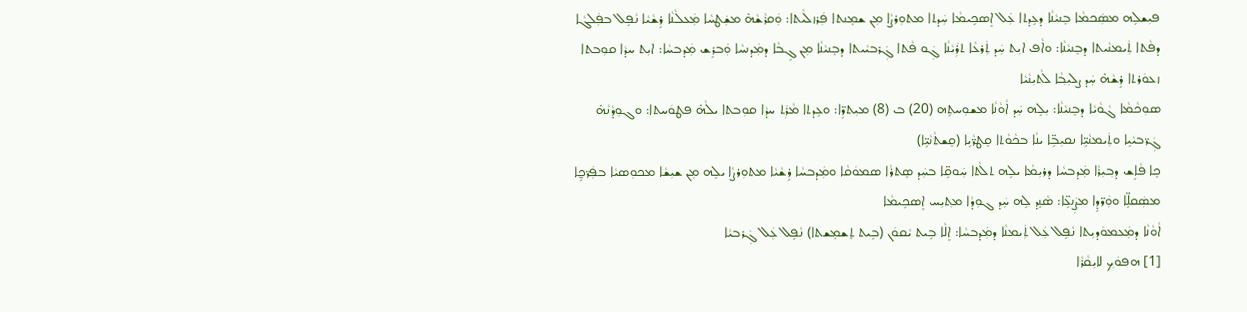ܦܝܼܫܠܹܗ ܡܣܲܟܡܵܐ ܒܸܢܝܵܢܵܐ ܕܥܹܕܬܐ ܥܲܠ ܐܸܣܟܹܝܡܵܐ ܚܲܕܬܐ ܡܬܘܼܪܨܵܐ ܡܼܢ ܫܡܸܢܬܐ ܦܲܪܙܠܵܝܬܐ: ܘܲܩܪܵܫܵܗ̇ ܡܫܲܛܚܵܐ ܡܲܥܠܵܢܵܐ ܪܹܫܵܝܵܐ ܢܵܦܹܠ ܒܦܲܠܓܵܐ ܕܦܵܬܐ ܬܲܝܡܢܵܝܬܐ ܕܒܸܢܝܵܢܵܐ: ܘܐܵܦ ܐܝܼܬ ܚܲܕ ܬܲܪܥܵܐ ܬܪܲܝܵܢܵܐ ܓܲܘ ܦܵܬܐ ܓܲܪܒܝܵܝܬܐ ܕܒܸܢܝܵܢܵܐ ܡܼܢ ܓܹܒܵܐ ܕܡܲܕܢܚܵܐ ܘܲܒܪܹܫ ܡܲܕܒܚܵܐ: ܐܝܼܬ ܚܕܵܐ ܩܘܼܒܬܐ ܙܥܘܿܪܬܐ ܪܹܫܵܗ̇ ܚܲܕ ܨܠܝܼܒ݂ܵܐ ܠܵܬܝܼܢܵܝܵܐ
ܣܘܼܟܵܡܵܐ ܓܵܘܵܝܵܐ ܕܒܸܢܝܵܢܵܐ: ܝܼܠܹܗ ܚܲܕ ܐܵܘܵܢܵܐ ܡܫܘܼܚܬܹܗ (20) ܒ (8) ܡܝܼܬܖܹ̈ܐ: ܘܥܹܕܬܐ ܡܵܪܲܬ ܚܕܵܐ ܩܘܼܒܬܐ ܝܠܵܗ̇ ܦܛܘܿܚܬܐ: ܘܓܘܼܕܵܢܵܗ̇ ܓܲܖ̈ܒܝܵܝܹܐ ܘܬܲܝܡܢܵܝܹ̈ܐ ܢܩܝܼܒܹ̈ܐ ܝܢܵܐ ܒܟܵܘܵܬܐ ܩܸܛܖ̈ܵܝܹܐ (ܩܸܫܬܵܢܵܝܹ̈ܐ)
ܟܹܐ ܦܵܐܹܫ ܕܒ݂ܝܼܪܵܐ ܡܲܕܒܚܵܐ ܕܪܝܼܡܵܐ ܝܠܹܗ ܬܠܵܬܐ ܚܲܘܩܹ̈ܐ ܒܚܲܕ ܣܸܬܪܵܐ ܣܡܘܿܩܵܐ ܘܡܲܕܒܚܵܐ ܪܹܫܵܝܵܐ ܡܬܘܼܪܨܵܐ ܝܠܹܗ ܡܼܢ ܫܝܼܫܵܐ ܡܟܘܼܣܝܵܐ ܒܦܲܖ̈ܟ̰ܹܐ ܡܣܲܩܠܹ̈ܐ ܘܘܲܖ̈ܕܹܐ ܡܨܲܢܥܹ̈ܐ: ܣܵܢܹܕ ܠܹܗ ܚܲܕ ܓܘܼܕܵܐ ܡܬ݂ܝܼܚ ܐܸܣܟܹܝܡܵܐ
ܐܵܘܵܢܵܐ ܕܡܲܥܡܘܿܕܝܼܬܐ ܢܵܦܹܠ ܥܲܠ ܬܲܝܡܢܵܐ ܕܡܲܕܒܚܵܐ: ܐܸܠܵܐ ܒܹܝܬ ܝܵܩܘܿܢ (ܒܹܝܬ ܬܸܫܡܸܫܬܐ) ܢܵܦܹܠ ܥܲܠ ܓܲܪܒܝܵܐ
[1] ܗܦܘܿܟ݂ ܠܐܝܼܩܵܪܵܐ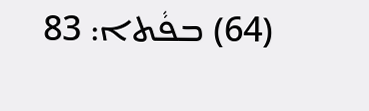(64) ܒܦܵܬܐ: 83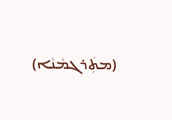(ܡܬܲܪܓܡܵܢܵܐ)